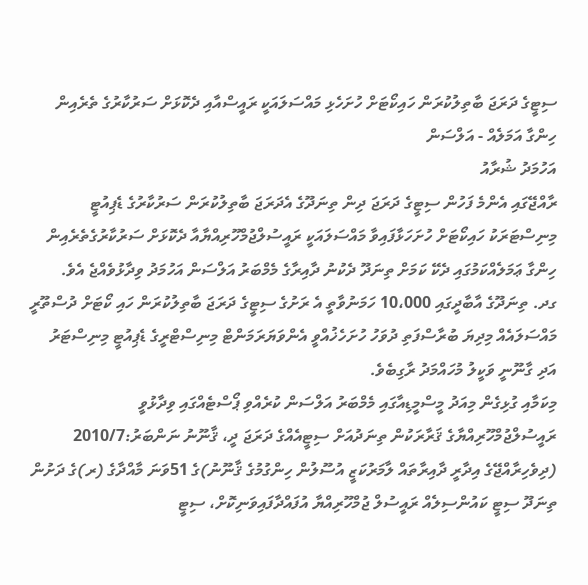ސިޓީގެ ދަރަޖަ ބާތިލުކުރަން ހައިކޯޓަށް ހުށަހެޅި މައްސަލައަކީ ރައީސްއާއި ދެކޮޅަށް ސަރުކާރުގެ ތެރެއިން ހިންގާ އަމަލެއް - އަލްސަން
އަހުމަދު ޝުރާއު
ރާއްޖޭގައި އެންމެ ފަހުން ސިޓީގެ ދަރަޖަ ދިން ތިނަދޫގެ އެދަރަޖަ ބާތިލުކުރަން ސަރުކާރުގެ ޑެޕިއުޓީ މިނިސްޓަރަކު ހައިކޯޓަށް ހުށަހަޅާފައިވާ މައްސަލައަކީ ރައީސުލްޖުމްހޫރިއްޔާއާ ދެކޮޅަށް ސަރުކާރުގެތެރެއިން ހިންގާ ޢަމަލެއްކަމުގައި ދެކޭ ކަމަށް ތިނަދޫ ދެކުނު ދާއިރާގެ މެމްބަރު އަލްސަން އަހުމަދު ވިދާޅުވެއްޖެ އެވެ.
ގދ. ތިނަދޫގެ އާބާދީގައި 10،000 ހަމަނުވާތީ އެ ރަށުގެ ސިޓީގެ ދަރަޖަ ބާތިލުކުރަން ހައި ކޯޓަށް ދުސްތޫރީ މައްސަލައެއް މިދިޔަ ބުރާސްފަތި ދުވަހު ހުށަހެޚުއްވީ އެންވަޔަރަމަންޓް މިނިސްޓްރީގެ ޑެޕިއުޓީ މިނިސްޓަރު އަދި ގާނޫނީ ވަކީލު މުހައްމަދު ރާގިބެވެ.
މިކަމާއި ގުޅިގެން މިއަދު މީސްމީޑިއާގައި މެމްބަރު އަލްސަން ކުރެއްވި ޕޯސްޓެއްގައި ވިދާޅުވީ ރައީސުލްޖުމްހޫރިއްޔާގެ ޤަރާރަކުން ތިނަދުއަށް ސިޓީއެއްގެ ދަރަޖަ ދީ، ޤާނޫނު ނަންބަރު:2010/7 (ދިވެހިރާއްޖޭގެ އިދާރީ ދާއިރާތައް ލާމަރުކަޒީ އުސޫލުން ހިންގުމުގެ ޤާނޫނު)ގެ 51ވަނަ މާއްދާގެ (ރ)ގެ ދަށުން ތިނަދޫ ސިޓީ ކައުންސިލެއް ރައީސުލް ޖުމްހޫރިއްޔާ އުފައްދާފައިވަނިކޮށް، ސިޓީ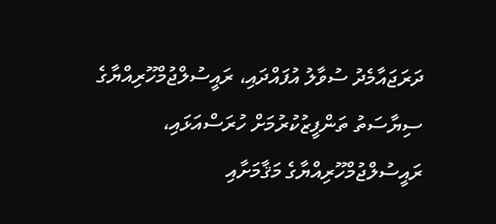ދަރަޖައާމެދު ސުވާލު އުފައްދައި، ރައީސުލްޖުމްހޫރިއްޔާގެ ސިޔާސަތު ތަންފީޒުކުރުމަށް ހުރަސްއަޅައި، ރައީސުލްޖުމްހޫރިއްޔާގެ މަޤާމަށާއި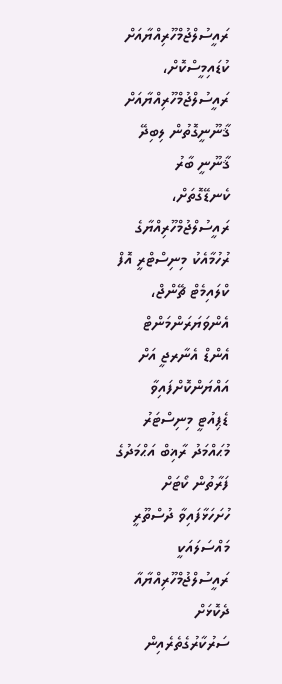ރައީސުލްޖުމްހޫރިއްޔާއަށް ކުޑައިމީސްކޮށް، ރައީސުލްޖުމްހޫރިއްޔާއަށް ޤާނޫނީގޮތުން ލިބިދޭ ޤާނޫނީ ބާރު ކެނޑޭގޮތަށް، ރައީސުލްޖުމްހޫރިއްޔާގެ ރުހުމާއެކު މިނިސްޓްރީ އޮފް ކްލައިމެޓް ޗޭންޖް، އެންވަޔަރަންމަންޓް އެންޑް އެނާރޖީ އަށް އައްޔަންކޮށްފައިވާ ޑެޕިއުޓީ މިނިސްޓަރު މުޙައްމަދު ރާޣިބް އަޙްމަދުގެ ފަރާތުން ކޯޓަށް ހުށަހަޅާފައިވާ ދުސްތޫރީ މައްސަލައަކީ ރައީސުލްޖުމްހޫރިއްޔާއާ ދެކޮޅަށް ސަރުކާރުގެތެރެއިން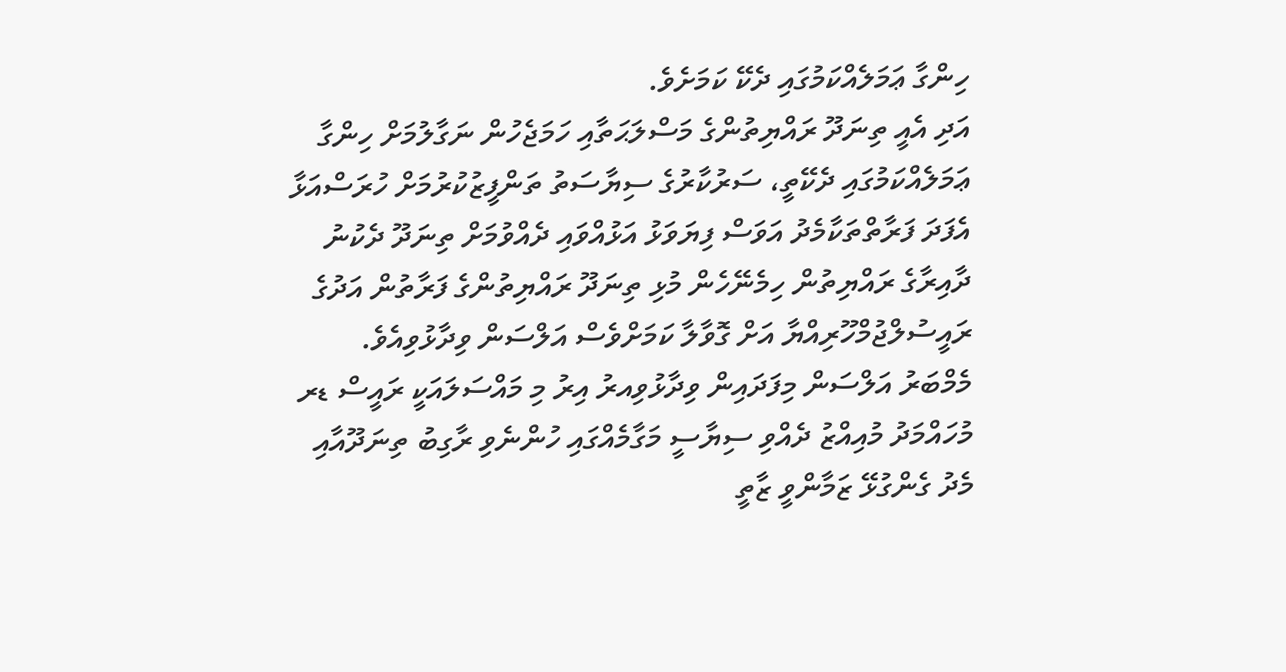ހިންގާ ޢަމަލެއްކަމުގައި ދެކޭ ކަމަށެވެ.
އަދި އެއީ ތިނަދޫ ރައްޔިތުންގެ މަސްލަޙަތާއި ހަމަޖެހުން ނަގާލުމަށް ހިންގާ ޢަމަލެއްކަމުގައި ދެކޭތީ، ސަރުކާރުގެ ސިޔާސަތު ތަންފީޒުކުރުމަށް ހުރަސްއަޅާ އެފަދަ ފަރާތްތަކާމެދު އަވަސް ފިޔަވަޅު އަޅުއްވައި ދެއްވުމަށް ތިނަދޫ ދެކުނު ދާއިރާގެ ރައްޔިތުން ހިމެނޭހެން މުޅި ތިނަދޫ ރައްޔިތުންގެ ފަރާތުން އަދުގެ ރައީސުލްޖުމްހޫރިއްޔާ އަށް ގޮވާލާ ކަމަށްވެސް އަލްސަން ވިދާޅުވިއެވެ.
މެމްބަރު އަލްސަން މިފަދައިން ވިދާޅުވިއރު އިރު މި މައްސަލައަކީ ރައީސް ޑރ މުހައްމަދު މުއިއްޒު ދެއްވި ސިޔާސީ މަގާމެއްގައި ހުންނެވި ރާގިބު ތިނަދޫއާއި މެދު ގެންގުޅޭ ޒަމާންވީ ޒާތީ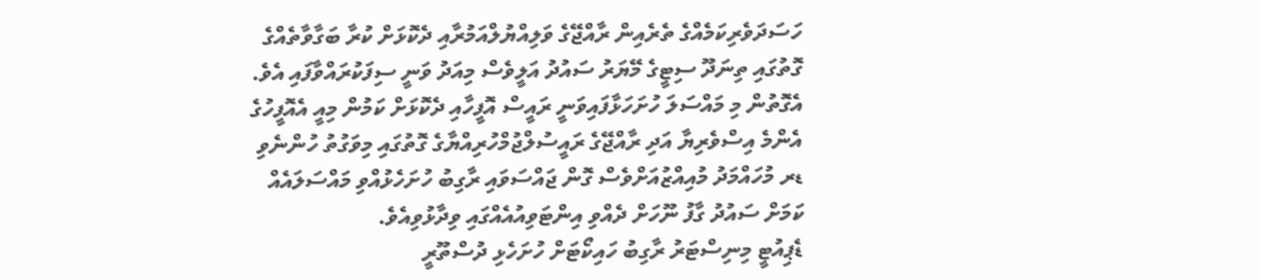ހަސަދަވެރިކަމެއްގެ ތެރެއިން ރާއްޖޭގެ ވަލިއްޔުލްއަމުރާއި ދެކޮޅަށް ކުރާ ބަގާވާތެއްގެ ގޮތުގައި ތިނަދޫ ސިޓީގެ މޭޔަރު ސައުދު އަލީވެސް މިއަދު ވަނީ ސިފަކުރައްވާފައި އެވެ. އެގޮތުން މި މައްސަލަ ހުށަހަޅާފައިވަނީ ރައީސް އޮފީހާއި ދެކޮޅަށް ކަމުން މިއީ އެއޮފީހުގެ އެންމެ އިސްވެރިޔާ އަދި ރާއްޖޭގެ ރައީސުލްޖުމްހުރިއްޔާގެ ގޮތުގައި މިވަގުތު ހުންނެވި ޑރ މުހައްމަދު މުއިއްޒުއަށްވެސް ގޮން ޖައްސަވައި ރާގިބު ހުށަހެޅުއްވި މައްސަލައެއް ކަމަށް ސައުދު ގާފު ނޫހަށް ދެއްވި އިންޓަވިއުއެއްގައި ވިދާޅުވިއެވެ.
ޑެޕިއުޓީ މިނިސްޓަރު ރާގިބު ހައިކޯޓަށް ހުށަހެޅި ދުސްތޫރީ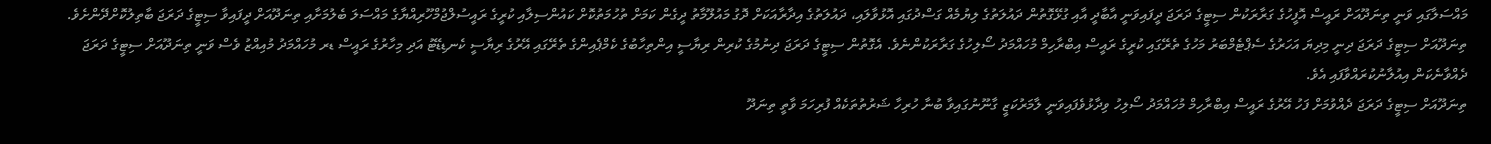މައްސަލާގައި ވަނީ ތިނަދޫއަށް ރައީސް އޮފީހުގެ ގަރާރަކުން ސިޓީގެ ދަރަޖަ ދީފައިވަނީ އާބާދީ އާއި ގުޅޭގޮތުން ދައުލަތުގެ ލިޔުމެއް ގަސްދުގައި އޮޅުވާލައި، ދައުލަތުގެ އިދާރާއަކަށް ދޮގު މައުލޫމާތު ދީގެން ކަމަށް ތުހުމަތުކޮށް ކައުންސިލާއި ކުރީގެ ރައީސުލްޖުމްހޫރިއްޔާގެ މައްސަލަ ބެލުމަށާއި ތިނަދޫއަށް ދީފައިވާ ސިޓީގެ ދަރަޖަ ބާތިލުކޮށްދޭންށެވެ.
ތިނަދޫއަށް ސިޓީގެ ދަރަޖަ ދިނީ މިދިޔަ އަހަރުގެ ސެޕްޓެމްބަރު މަހުގެ ތެރޭގައި ކުރީގެ ރައީސް އިބްރާހިމް މުހައްމަދު ސޯލިހުގެ ގަރާރަކުންނެވެ. އެގޮތުން ސިޓީގެ ދަރަޖަ ދިނުމުގެ ކުރިން ރިޔާސީ އިންތިހާބުގެ ކެމްޕެއިންގެ ތެރޭގައި އޭރުގެ ރިޔާސީ ކެނޑިޑޭޓު އަދި މިހާރުގެ ރައީސް ޑރ މުހައްމަދު މުއިއްޒު ވެސް ވަނީ ތިނަދޫއަށް ސިޓީގެ ދަރަޖަ ދެއްވާނެކަން އިއުލާނުކުރައްވާފައި އެވެ.
ތިނަދޫއަށް ސިޓީގެ ދަރަޖަ ދެއްވުމަށް ފަހު އޭރުގެ ރައީސް އިބްރާހިމް މުހައްމަދު ސޯލިހު ވިދާޅުވެފައިވަނީ ލާމަރުކަޒީ ގާނޫނުގައިވާ ބުނާ ހުރިހާ ޝަރުތުތަކެއް ފުރިހަމަ ވާތީ ތިނަދޫ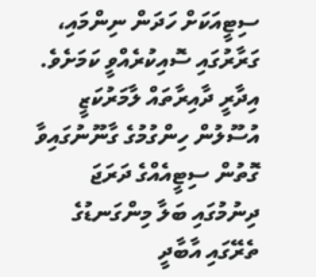ސިޓީއަކަށް ހަދަން ނިންމައި، ގަރާރުގައި ސޮއިކުރެއްވީ ކަމަށެވެ. އިދާރީ ދާއިރާތައް ލާމަރުކަޒީ އުސޫލުން ހިންގުމުގެ ގާނޫނުގައިވާ ގޮތުން ސިޓީއެއްގެ ދަރަޖަ ދިނުމުގައި ބަލާ މިންގަނޑުގެ ތެރޭގައި އާބާދީ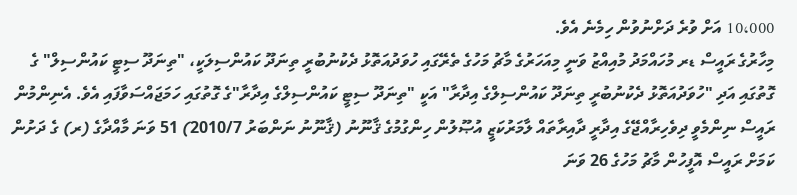10،000 އަށް ވުރެ ދަށްނުވުން ހިމެނެ އެވެ.
މިހާރުގެ ރައީސް ޑރ މުހައްމަދު މުއިއްޒު ވަނީ މިއަހަރުގެ މާޗު މަހުގެ ތެރޭގައި ހުވަދުއަތޮޅު ދެކުނުބުރީ ތިނަދޫ ކައުންސިލަކީ، "ތިނަދޫ ސިޓީ ކައުންސިލް" ގެ ގޮތުގައި އަދި "ހުވަދުއަތޮޅު ދެކުނުބުރީ ތިނަދޫ ކައުންސިލްގެ އިދާރާ" އަކީ "ތިނަދޫ ސިޓީ ކައުންސިލްގެ އިދާރާ"ގެ ގޮތުގައި ހަމަޖައްސަވާފައި އެވެ. އެނިންމުން ރައީސް ނިންމެވީ ދިވެހިރާއްޖޭގެ އިދާރީ ދާއިރާތައް ލާމަރުކަޒީ އުޞޫލުން ހިންގުމުގެ ޤާނޫނު (ޤާނޫނު ނަންބަރު 2010/7) 51 ވަނަ މާއްދާގެ (ރ) ގެ ދަށުން ކަމަށް ރައީސް އޮފީހުން މާޗު މަހުގެ 26 ވަނަ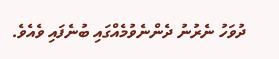ދުވަހު ނެރުނު ދެންނެވުމެއްގައި ބުނެފައި ވެއެވެ.